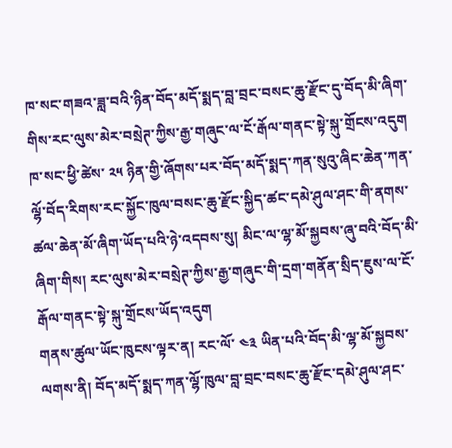ཁ་སང་གཟའ་ཟླ་བའི་ཉིན་བོད་མདོ་སྨད་བླ་བྲང་བསང་ཆུ་རྫོང་དུ་བོད་མི་ཞིག་གིས་རང་ལུས་མེར་བསྲེཊ་ཀྱིས་རྒྱ་གཞུང་ལ་ངོ་རྒོལ་གནང་སྟེ་སྐུ་གྲོངས་འདུག
ཁ་སང་ཕྱི་ཚེས་ ༢༥ ཉིན་གྱི་ཞོགས་པར་བོད་མདོ་སྨད་ཀན་སུའུ་ཞིང་ཆེན་ཀན་ལྷོ་བོད་རིགས་རང་སྐྱོང་ཁུལ་བསང་ཆུ་རྫོང་སྐྱིད་ཚང་དམེ་ཤུལ་ཤང་གི་ནགས་ཚལ་ཆེན་མོ་ཞིག་ཡོད་པའི་ཉེ་འདབས་སུ། མིང་ལ་ལྷ་མོ་སྐྱབས་ཞུ་བའི་བོད་མི་ཞིག་གིས། རང་ལུས་མེར་བསྲེཊ་ཀྱིས་རྒྱ་གཞུང་གི་དྲག་གནོན་སྲིད་ཇུས་ལ་ངོ་རྒོལ་གནང་སྟེ་སྐུ་གྲོངས་ཡོད་འདུག
གནས་ཚུལ་ཡོང་ཁུངས་ལྟར་ན། རང་ལོ་ ༤༣ ཡིན་པའི་བོད་མི་ལྷ་མོ་སྐྱབས་ལགས་ནི། བོད་མདོ་སྨད་ཀན་ལྷོ་ཁུལ་བླ་བྲང་བསང་ཆུ་རྫོང་དམེ་ཤུལ་ཤང་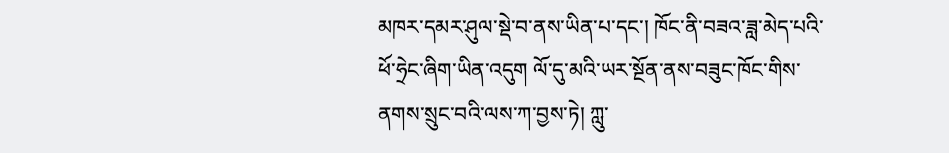མཁར་དམར་ཤུལ་སྡེ་བ་ནས་ཡིན་པ་དང་། ཁོང་ནི་བཟའ་ཟླ་མེད་པའི་ཕོ་ཧྲེང་ཞིག་ཡིན་འདུག ལོ་དུ་མའི་ཡར་སྔོན་ནས་བཟུང་ཁོང་གིས་ནགས་སྲུང་བའི་ལས་ཀ་བྱས་ཏེ། ཀླུ་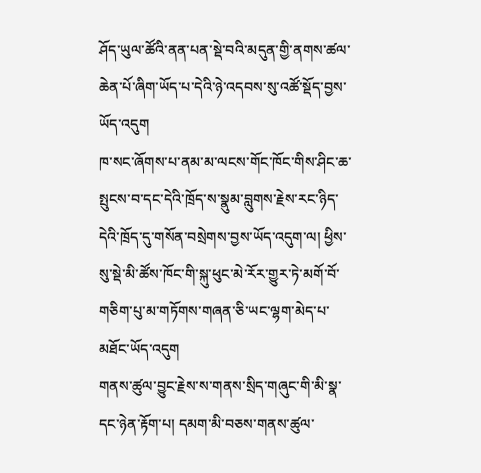ཤོད་ཡུལ་ཚོའི་ནན་པན་སྡེ་བའི་མདུན་གྱི་ནགས་ཚལ་ཆེན་པོ་ཞིག་ཡོད་པ་དེའི་ཉེ་འདབས་སུ་འཚོ་སྡོད་བྱས་ཡོད་འདུག
ཁ་སང་ཞོགས་པ་ནམ་མ་ལངས་གོང་ཁོང་གིས་ཤིང་ཆ་སྤུངས་བ་དང་དེའི་ཁྲོད་ས་སྣུམ་བླུགས་རྗེས་རང་ཉིད་དེའི་ཁྲོད་དུ་གསོན་བསྲེགས་བྱས་ཡོད་འདུག་ལ། ཕྱིས་སུ་སྡེ་མི་ཚོས་ཁོང་གི་སྐུ་ཕུང་མེ་རོར་གྱུར་ཏེ་མགོ་བོ་གཅིག་པུ་མ་གཏོགས་གཞན་ཅི་ཡང་ལྷག་མེད་པ་མཐོང་ཡོད་འདུག
གནས་ཚུལ་བྱུང་རྗེས་ས་གནས་སྲིད་གཞུང་གི་མི་སྣ་དང་ཉེན་རྟོག་པ། དམག་མི་བཅས་གནས་ཚུལ་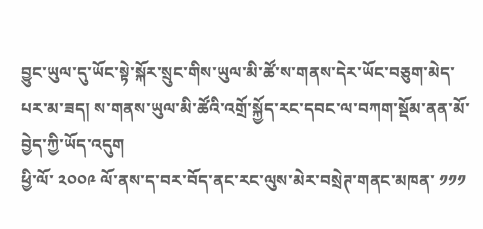བྱུང་ཡུལ་དུ་ཡོང་སྟེ་སྐོར་སྲུང་གིས་ཡུལ་མི་ཚོ་ས་གནས་དེར་ཡོང་བཅུག་མེད་པར་མ་ཟད། ས་གནས་ཡུལ་མི་ཚོའི་འགྲོ་སྐྱོད་རང་དབང་ལ་བཀག་སྡོམ་ནན་མོ་བྱེད་ཀྱི་ཡོད་འདུག
ཕྱི་ལོ་ ༢༠༠༩ ལོ་ནས་ད་བར་བོད་ནང་རང་ལུས་མེར་བསྲེཊ་གནང་མཁན་ ༡༡༡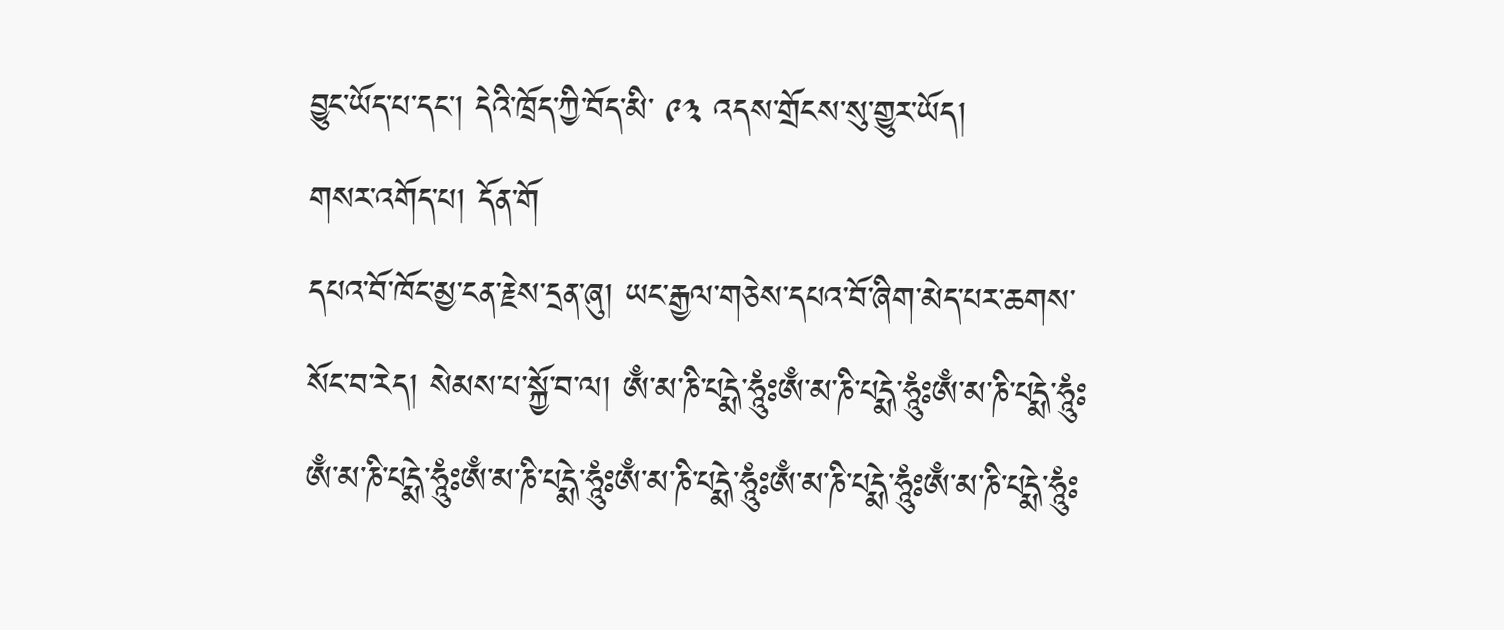བྱུང་ཡོད་པ་དང་། དེའི་ཁྲོད་ཀྱི་བོད་མི་ ༩༣ འདས་གྲོངས་སུ་གྱུར་ཡོད།
གསར་འགོད་པ། དོན་གོ
དཔའ་བོ་ཁོང་མྱ་ངན་རྗེས་དྲན་ཞུ། ཡང་རྒྱལ་གཅེས་དཔའ་བོ་ཞིག་མེད་པར་ཆགས་སོང་བ་རེད། སེམས་པ་སྐྱོ་བ་ལ། ཨྃ་མ་ཎི་པདྨེ་ཧཱུཾཿཨྃ་མ་ཎི་པདྨེ་ཧཱུཾཿཨྃ་མ་ཎི་པདྨེ་ཧཱུཾཿཨྃ་མ་ཎི་པདྨེ་ཧཱུཾཿཨྃ་མ་ཎི་པདྨེ་ཧཱུཾཿཨྃ་མ་ཎི་པདྨེ་ཧཱུཾཿཨྃ་མ་ཎི་པདྨེ་ཧཱུཾཿཨྃ་མ་ཎི་པདྨེ་ཧཱུཾཿ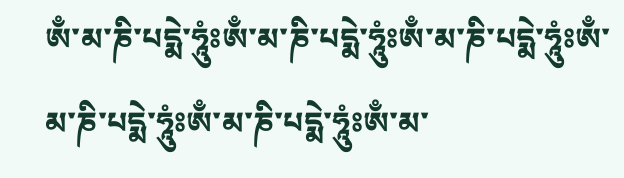ཨྃ་མ་ཎི་པདྨེ་ཧཱུཾཿཨྃ་མ་ཎི་པདྨེ་ཧཱུཾཿཨྃ་མ་ཎི་པདྨེ་ཧཱུཾཿཨྃ་མ་ཎི་པདྨེ་ཧཱུཾཿཨྃ་མ་ཎི་པདྨེ་ཧཱུཾཿཨྃ་མ་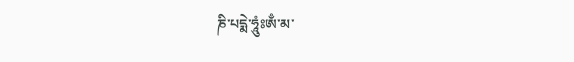ཎི་པདྨེ་ཧཱུཾཿཨྃ་མ་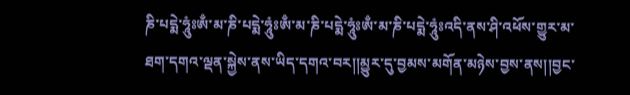ཎི་པདྨེ་ཧཱུཾཿཨྃ་མ་ཎི་པདྨེ་ཧཱུཾཿཨྃ་མ་ཎི་པདྨེ་ཧཱུཾཿཨྃ་མ་ཎི་པདྨེ་ཧཱུཾཿའདི་ནས་ཤི་འཕོས་གྱུར་མ་ཐག་དགའ་ལྡན་སྐྱེས་ནས་ཡིད་དགའ་བར།།མྱུར་དུ་བྱམས་མགོན་མཉེས་བྱས་ནས།།བྱང་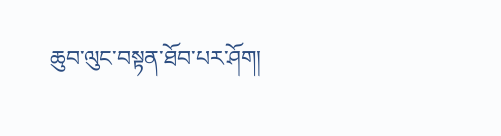ཆུབ་ལུང་བསྟན་ཐོབ་པར་ཤོག།